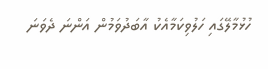ހުޅުމާލޭގައި ހަލުވިކަމާއެކު އާބަދުވަމުން އަންނަ ދެވަނަ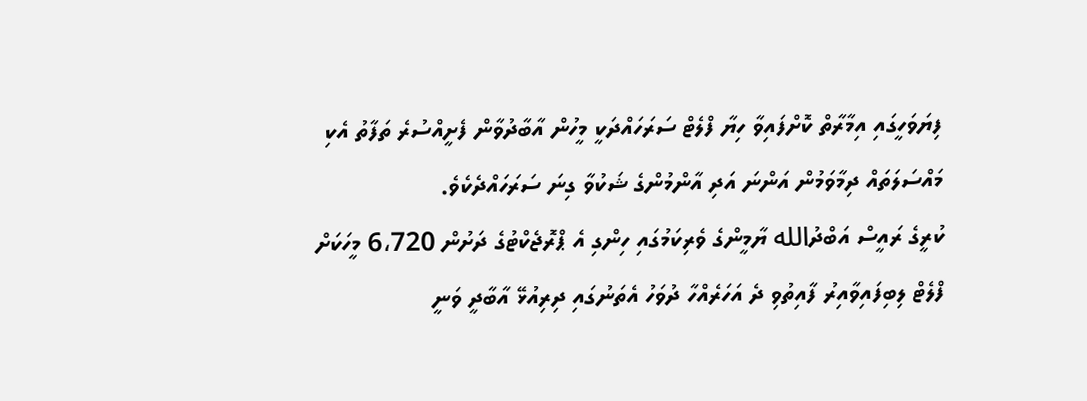ފިޔަވަހީގައި އިމާރާތް ކޮށްފައިވާ ހިޔާ ފްލެޓް ސަރަހައްދަކީ މީހުން އާބާދުވާން ފެށީއްސުރެ ތަފާތު އެކި މައްސަލަތައް ދިމާވަމުން އަންނަ އަދި އާންމުންގެ ޝަކުވާ ގިނަ ސަރަހައްދެކެވެ.
ކުރީގެ ރައީސް އަބްދުالله ޔާމީންގެ ވެރިކަމުގައި ހިންގި އެ ޕްރޮޖެކްޓުގެ ދަށުން 6،720 މީހަކަށް ފްލެޓް ލިބިފައިވާއިރު ފާއިތުވި ދެ އަހަރެއްހާ ދުވަހު އެތަނުގައި ދިރިއުޅޭ އާބާދީ ވަނީ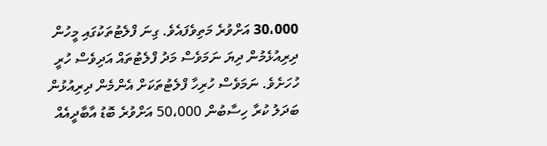30،000 އަށްވުރެ މަތިވެފައެވެ. ގިނަ ފްލެޓުތަކުގައި މީހުން ދިރިއުޅެމުން ދިޔަ ނަމަވެސް މަދު ފްލެޓުތައް އަދިވެސް ހުރީ ހުހަށެވެ. ނަމަވެސް ހުރިހާ ފްލެޓުތަކަށް އެންމެން ދިރިއުޅުން ބަދަލު ކުރާ ހިސާބުން 50،000 އަށްވުރެ ބޮޑު އާބާދީއެއް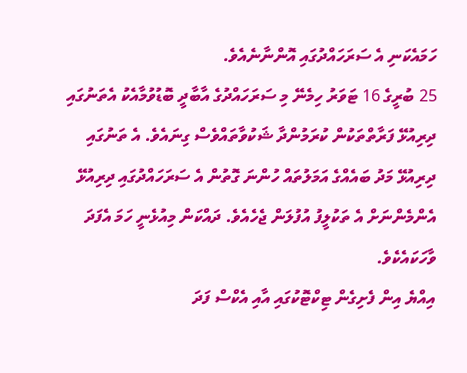ހަމައެކަނި އެ ސަރަހައްދުގައި އޮންނާނެއެވެ.
25 ބުރީގެ 16 ޓަވަރު ހިމެނޭ މި ސަރަހައްދުގެ އާބާދީ ބޮޑުވުމާއެކު އެތަނުގައި ދިރިއުޅޭ ފަރާތްތަކުން ކުރަމުންދާ ޝަކުވާތައްވެސް ގިނައެވެ. އެ ތަނުގައި ދިރިއުޅޭ މަދު ބައެއްގެ އަމަލުތައް ހުންނަ ގޮތުން އެ ސަރަހައްދުގައި ދިރިއުޅޭ އެންމެންނަށް އެ ތަކުލީފު އުފުލަން ޖެހެއެވެ. ދައްކަން މިއުޅެނީ ހަމަ އެފަދަ ވާހަކައެކެވެ.
އިއްޔެ އިން ފެށިގެން ޓިކްޓޮކުގައި އާއި އެކްސް ފަދަ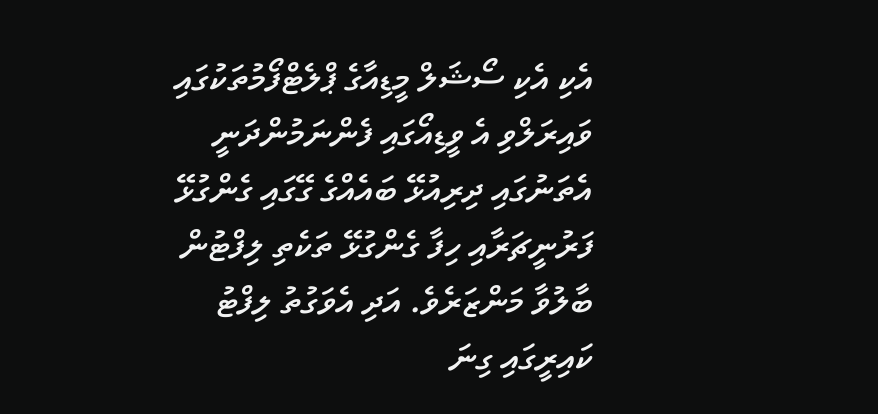އެކި އެކި ސޯޝަލް މީޑިއާގެ ޕްލެޓްފޯމުތަކުގައި ވައިރަލްވި އެ ވީޑިއޯގައި ފެންނަމުންދަނީ އެތަނުގައި ދިރިއުޅޭ ބައެއްގެ ގޭގައި ގެންގުޅޭ ފަރުނީޗަރާއި ހިފާ ގެންގުޅޭ ތަކެތި ލިފްޓުން ބާލުވާ މަންޒަރެވެ. އަދި އެވަގުތު ލިފްޓު ކައިރީގައި ގިނަ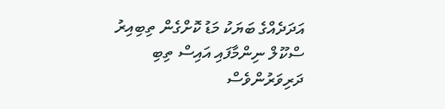އަދަދެއްގެ ބަޔަކު މަޑު ކޮށްގެން ތިބިއިރު ސްކޫލް ނިންމާފައި އައިސް ތިބި ދަރިވަރުންވެސް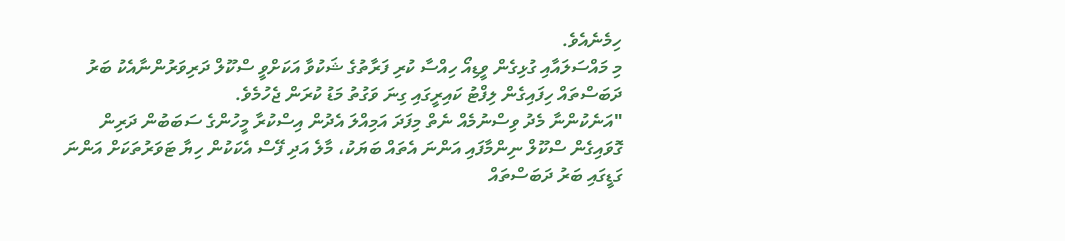ހިމެނެއެވެ.
މި މައްސަލައާއި ގުޅިގެން ވީޑިއޯ ހިއްސާ ކުރި ފަރާތުގެ ޝަކުވާ އަކަށްވީ ސްކޫލް ދަރިވަރުންނާއެކު ބަރު ދަބަސްތައް ހިފައިގެން ލިފްޓު ކައިރީގައި ގިނަ ވަގުތު މަޑު ކުރަން ޖެހުމެވެ.
"އަނެކުންނާ މެދު ވިސްނުމެއް ނެތް މިފަދަ އަމިއްލަ އެދުން އިސްކުރާ މީހުންގެ ސަބަބުން ދަރިން ގޮވައިގެން ސްކޫލް ނިންމާފައި އަންނަ އެތައް ބަޔަކު، މާލެ އަދި ފޭސް އެކަކުން ހިޔާ ޓަވަރުތަކަށް އަންނަ ގަޑީގައި ބަރު ދަބަސްތައް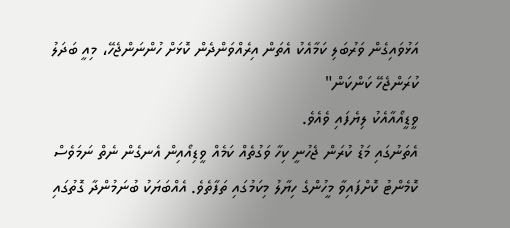އަޅުވައިގެން ވަރުބަލި ކަމާއެކު އެތަން އިރެއްވަންދެން ކޮޅަށް ހުންނަންޖެހޭ، މިއީ ބަދަލު ކުރަންޖެހޭ ކަންކަން"
ވީޑީއޯއާއެކު ލިޔެފައި ވެއެވެ.
އެތަނުގައި މަޑު ކުރަން ޖެހުނީ ކިހާ ވަގުތެއް ކަމެއް ވީޑިއޯއިން އެނގެން ނެތް ނަމަވެސް ކޮމެންޓު ކޮށްފައިވާ މީހުންގެ ހިޔާލު މިކަމުގައި ތަފާތެވެ. އެއްބަޔަކު ބުނަމުންދާ ގޮތުގައި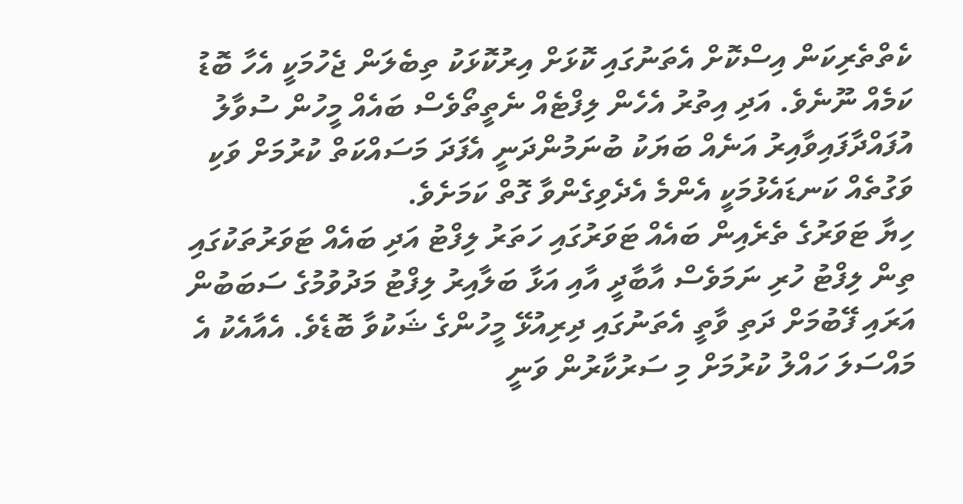ކެތްތެރިކަން އިސްކޮށް އެތަނުގައި ކޮޅަށް އިރުކޮޅަކު ތިބެލަން ޖެހުމަކީ އެހާ ބޮޑު ކަމެއް ނޫނެވެ. އަދި އިތުރު އެހެން ލިފްޓެއް ނެތީތޯވެސް ބައެއް މީހުން ސުވާލު އުފައްދާފައިވާއިރު އަނެއް ބަޔަކު ބުނަމުންދަނީ އެފަދަ މަސައްކަތް ކުރުމަށް ވަކި ވަގުތެއް ކަނޑައެޅުމަކީ އެންމެ އެދެވިގެންވާ ގޮތް ކަމަށެވެ.
ހިޔާ ޓަވަރުގެ ތެރެއިން ބައެއް ޓަވަރުގައި ހަތަރު ލިފްޓު އަދި ބައެއް ޓަވަރުތަކުގައި ތިން ލިފްޓު ހުރި ނަމަވެސް އާބާދީ އާއި އަޅާ ބަލާއިރު ލިފްޓު މަދުވުމުގެ ސަބަބުން އަރައި ފޭބުމަށް ދަތި ވާތީ އެތަނުގައި ދިރިއުޅޭ މީހުންގެ ޝަކުވާ ބޮޑެވެ. އެއާއެކު އެ މައްސަލަ ހައްލު ކުރުމަށް މި ސަރުކާރުން ވަނީ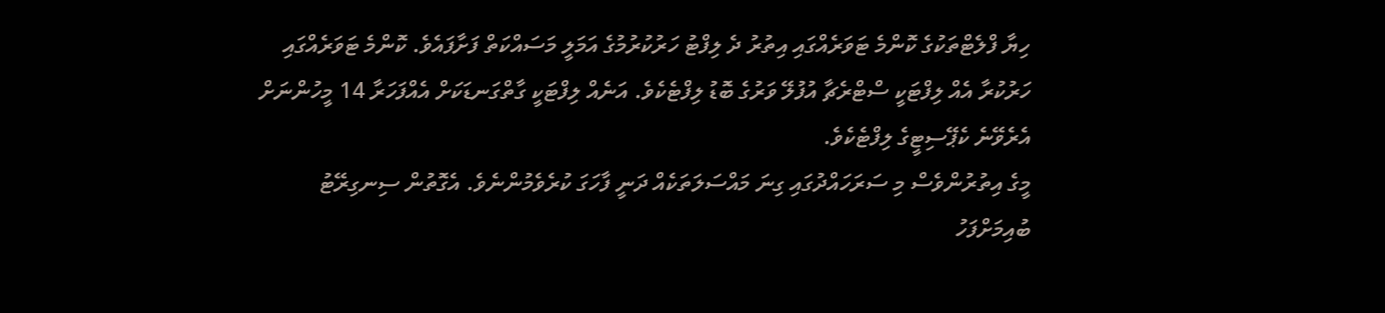ހިޔާ ފްލެޓްތަކުގެ ކޮންމެ ޓަވަރެއްގައި އިތުރު ދެ ލިފްޓު ހަރުކުރުމުގެ އަމަލީ މަސައްކަތް ފަށާފައެވެ. ކޮންމެ ޓަވަރެއްގައި ހަރުކުރާ އެއް ލިފްޓަކީ ސްޓްރެޗާ އުފުލޭ ވަރުގެ ބޮޑު ލިފްޓެކެވެ. އަނެއް ލިފްޓަކީ ގާތްގަނޑަކަށް އެއްފަހަރާ 14 މީހުންނަށް އެރެވޭނެ ކެޕޭސިޓީގެ ލިފްޓެކެވެ.
މީގެ އިތުރުންވެސް މި ސަރަހައްދުގައި ގިނަ މައްސަލަތަކެއް ދަނީ ފާހަގަ ކުރެވެމުންނެވެ. އެގޮތުން ސިނގިރޭޓު ބުއިމަށްފަހު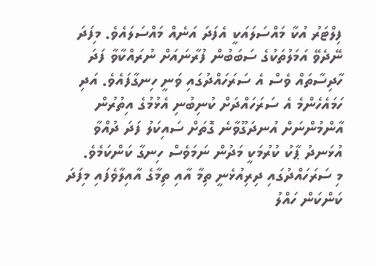ފިލްޓަރު އުކާ މައްސަލައަކީ އެފަދަ އަނެއް މައްސަލައެވެ. މިފަދަ ނޭދެވޭ އަމަލުތަކުގެ ސަބަބުން ފުރާނައަށް ނުރައްކާވާ ފަދަ ހާދިސާތައް ވެސް އެ ސަރަހައްދުގައި ވަނީ ހިނގާފައެވެ. އަދި ހަމައެހެންމެ އެ ސަރަހައްދަށް ކުނިބުނި އެޅުމުގެ އިތުރުން އާންމުންނަށް އުނދަގޫވާނެ ގޮތަށް ސައިކަލު ފަދަ ދުއްވާ އުޅަނދު ޕާކު ކުރުމަކީ މަދުން ނަމަވެސް ހިނގާ ކަންކަމެވެ.
މި ސަރަހައްދުގައި ދިރިއުޅެނީ ތިމާ އާއި ތިމާގެ އާއިލާވެފައި މިފަދަ ކަންކަން ހައްލު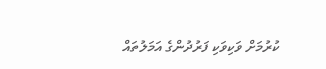ކުރުމަށް ވަކިވަކި ފަރުދުންގެ އަމަލުތައް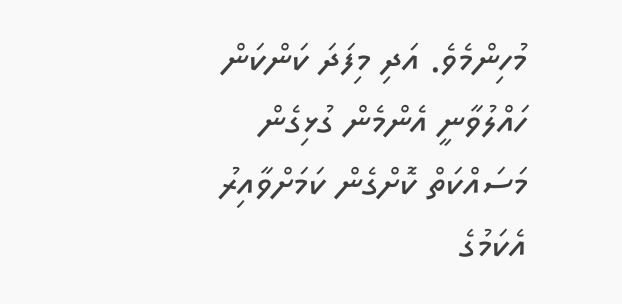މުހިންމެވެ. އަދި މިފަދަ ކަންކަން ހައްލުވާނީ އެންމެން ގުޅިގެން މަސައްކަތް ކޮށްގެން ކަމަށްވާއިރު އެކަމުގެ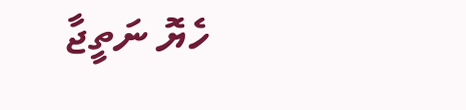ހެޔޮ ނަތީޖާ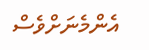އެންމެނަށްވެސް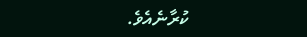ކުރާނެއެވެ.